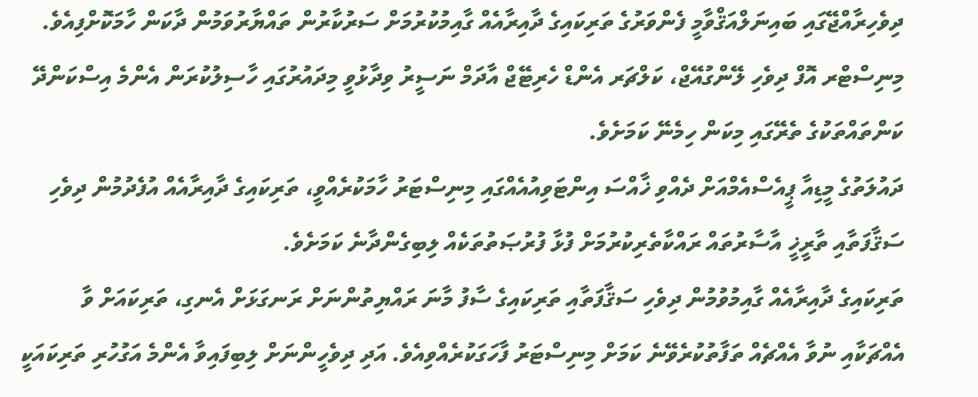ދިވެހިރާއްޖޭގައި ބައިނަލްއަޤްވާމީ ފެންވަރުގެ ތަރިކައިގެ ދާއިރާއެއް ގާއިމުކުރުމަށް ސަރުކާރުން ތައްޔާރުވަމުން ދާކަން ހާމަކޮށްފިއެވެ. މިނިސްޓްރ އޮފް ދިވެހި ލޭންގުއޭޖް، ކަލްޗަރ އެންޑް ހެރިޓޭޖް އާދަމް ނަސީރު ވިދާޅުވީ މިދައުރުގައި ހާސިލުކުރަން އެންމެ އިސްކަންދޭ ކަންތައްތަކުގެ ތެރޭގައި މިކަން ހިމެނޭ ކަމަށެވެ.
ދައުލަތުގެ މީޑިއާ ޕީއެސްއެމްއަށް ދެއްވި ޚާއްސަ އިންޓަވިއުއެއްގައި މިނިސްޓަރު ހާމަކުރެއްވީ، ތަރިކައިގެ ދާއިރާއެއް އުފެދުމުން ދިވެހި ސަޤާފަތާއި ތާރީޚީ އާސާރުތައް ރައްކާތެރިކުރުމަށް ފުޅާ ފުރުޞަތުތަކެއް ލިބިގެންދާނެ ކަމަށެވެ.
ތަރިކައިގެ ދާއިރާއެއް ގާއިމުވުމުން ދިވެހި ސަޤާފަތާއި ތަރިކައިގެ ސާފު މާނަ ރައްޔިތުންނަށް ރަނގަޅަށް އެނގި، ތަރިކައަށް ވާ އެއްޗަކާއި ނުވާ އެއްޗެއް ތަފާތުކުރެވޭނެ ކަމަށް މިނިސްޓަރު ފާހަގަކުރެއްވިއެވެ. އަދި ދިވެހީންނަށް ލިބިފައިވާ އެންމެ އަގުހުރި ތަރިކައަކީ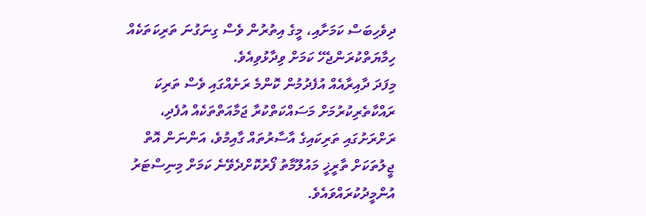ދިވެހިބަސް ކަމަށާއި، މީގެ އިތުރުން ވެސް ގިނަގުނަ ތަރިކަތަކެއް ހިމާޔަތްކުރަންޖެހޭ ކަމަށް ވިދާޅުވިއެވެ.
މިފަދަ ދާއިރާއެއް އުފެދުމުން ކޮންމެ ރަށެއްގައި ވެސް ތަރިކަ ރައްކާތެރިކުރުމަށް މަސައްކަތްކުރާ ޖަމާއަތްތަކެއް އުފެދި، ރަށްރަށުގައި ތަރިކައިގެ އާސާރުތައް ގާއިމުވެ، އަންނަން އޮތް ޖީލުތަކަށް ތާރީޚީ މައުލޫމާތު ފޯރުކޮށްދެވޭނެ ކަމަށް މިނިސްޓަރު އުންމީދުކުރައްވައެވެ.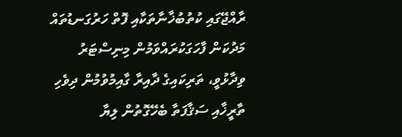ރާއްޖޭގައި ކުތުބުޚާނާތަކާއި ފޮތް ހަރުގަނޑުތައް މަދުކަން ފާހަގަކުރައްވަމުން މިނިސްޓަރު ވިދާޅުވީ، ތަރިކައިގެ ދާއިރާ ގާއިމުވުމުން ދިވެހި ތާރީޚާއި ސަޤާފަތާ ބެހޭގޮތުން ލިޔާ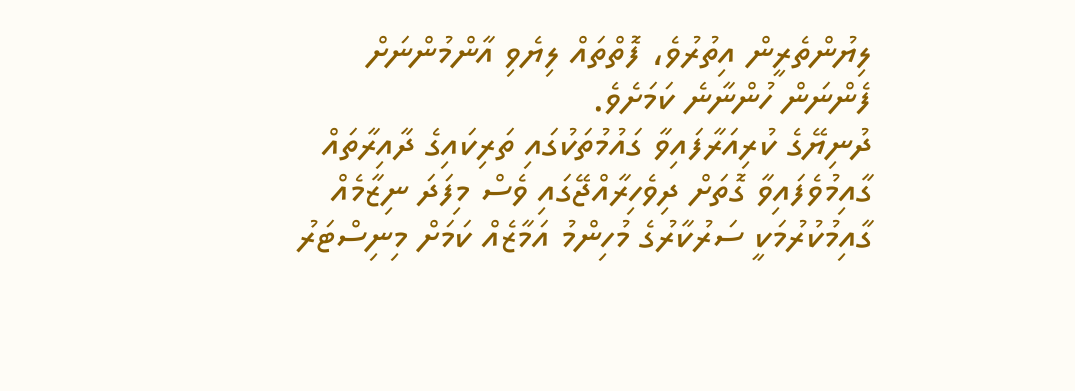ލިޔުންތެރީން އިތުރުވެ، ފޮތްތައް ލިޔެވި އާންމުންނަށް ފެންނަން ހުންނާނެ ކަމަށެވެ.
ދުނިޔޭގެ ކުރިއަރާފައިވާ ގައުމުތަކުގައި ތަރިކައިގެ ދާއިރާތައް ގާއިމުވެފައިވާ ގޮތަށް ދިވެހިރާއްޖޭގައި ވެސް މިފަދަ ނިޒާމެއް ގާއިމުކުރުމަކީ ސަރުކާރުގެ މުހިންމު އަމާޒެއް ކަމަށް މިނިސްޓަރު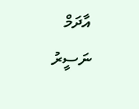އާދަމް ނަސީރު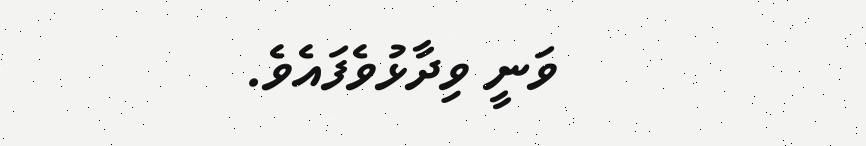ވަނީ ވިދާޅުވެފައެވެ.